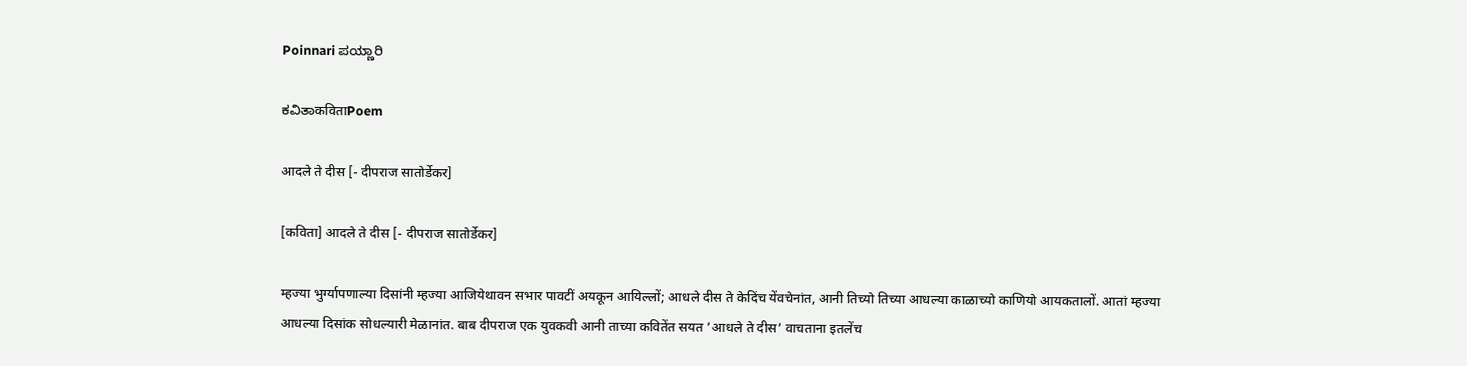Poinnari ಪಯ್ಣಾರಿ

ಕವಿತಾकविताPoem

आदले ते दीस [- दीपराज सातोर्डेकर]

[कविता] आदले ते दीस [- दीपराज सातोर्डेकर]

म्हज्या भुर्ग्यापणाल्या दिसांनी म्हज्या आजियेथावन सभार पावटीं अयकून आयिल्लों; आधले दीस ते केदिंच येंवचेनांत, आनी तिच्यो तिच्या आधल्या काळाच्यो काणियो आयकतालों. आतां म्हज्या आधल्या दिसांक सोधल्यारी मेळानांत. बाब दीप‌राज एक युवकवी आनी ताच्या कवितेंत सयत ’आधले ते दीस’ वाचताना इतलेंच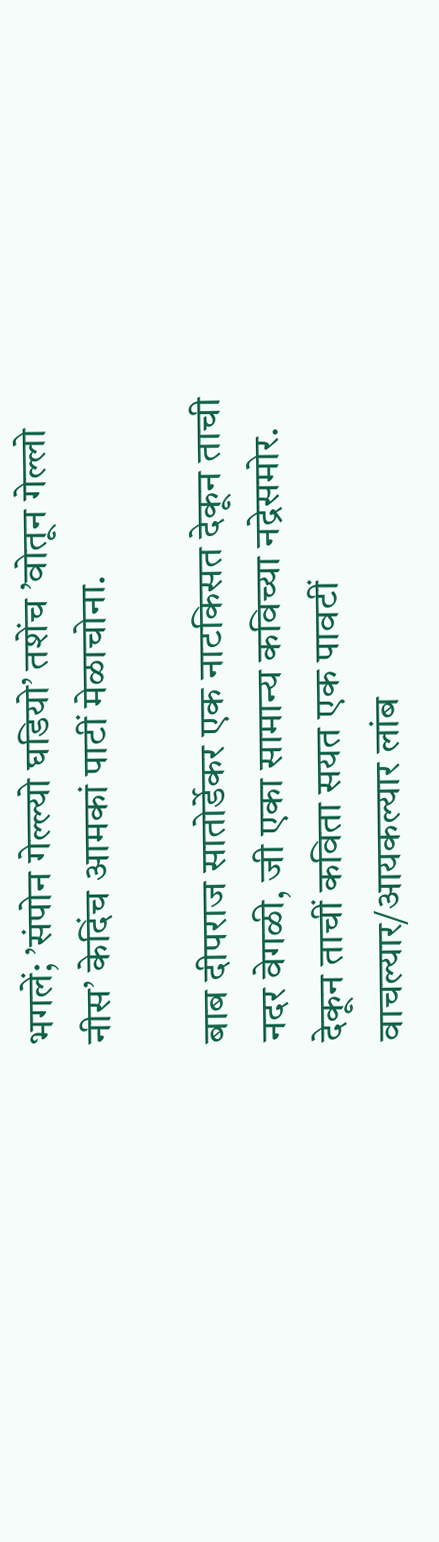भगलें; ’संपोन गेल्ल्यो घडियो’ तशेंच ’वोतून गेल्लो नीस’ केदिंच आमकां पाटीं मेळाचोना.

बाब दीप‌राज सातोर्डेकर एक नाटकिसत देकून ताची नदर वेगळी, जी एका सामान्य कविच्या नद्रेसमोर. देकून ताचीं कविता सयत एक पावटीं वाचल्यार/आयकल्यार लांब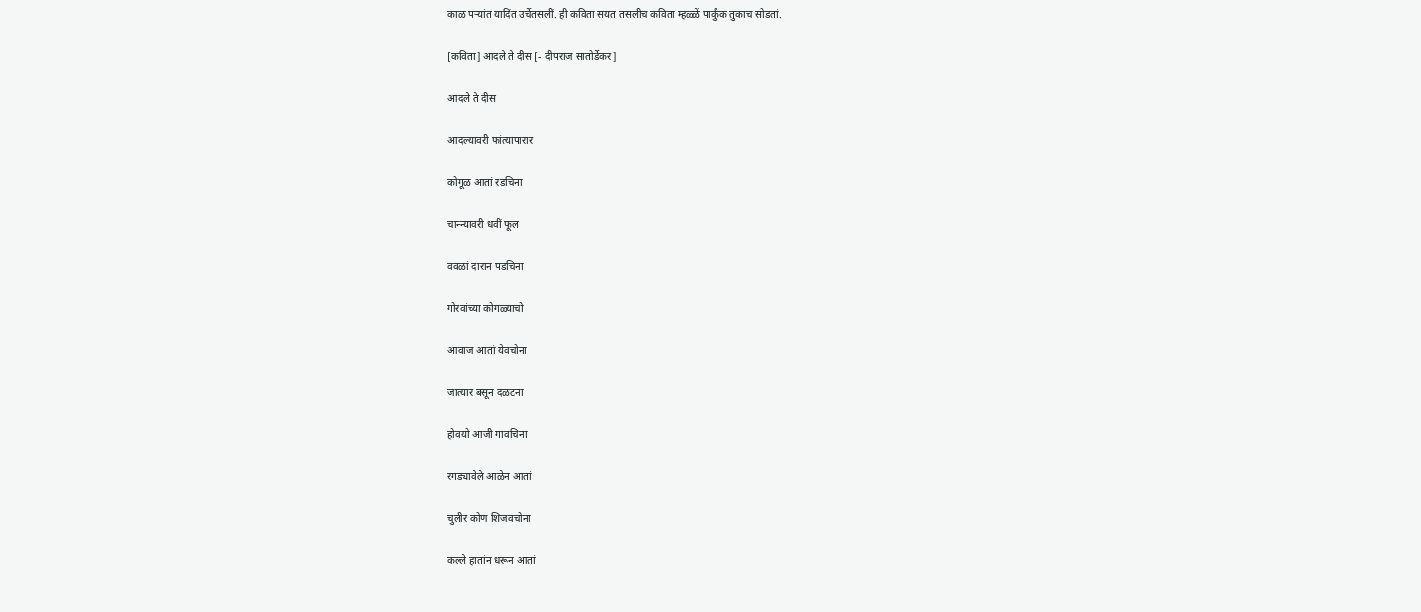काळ पऱ्यांत यादिंत उर्चेतसलीं. ही कविता सयत तसलीच कविता म्हळ्ळें पार्कुंक तुकाच सोडतां.

[कविता] आदले ते दीस [- दीपराज सातोर्डेकर]

आदले ते दीस

आदल्यावरी फांत्यापारार

कोगूळ आतां रडचिना

चान्न्यावरी धवीं फूल

ववळां दारान पडचिना

गोरवांच्या कोगळ्याचो

आवाज आतां येवचोना

जात्यार बसून दळटना

होवयो आजी गावचिना

रगड्यावेले आळेन आतां

चुलीर कोण शिजवचोना

कल्ले हातांन धरून आतां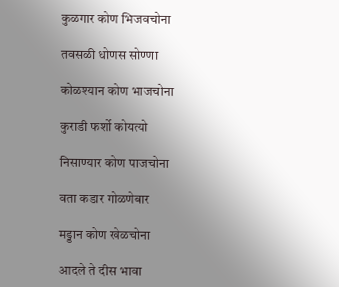कुळगार कोण भिजवचोना

तवसळी धोणस सोण्णा

कोळश्यान कोण भाजचोना

कुराडी फर्शो कोयत्यो

निसाण्यार कोण पाजचोना

वता कडार गोळणेबार

मड्डान कोण खेळचोना

आदले ते दीस भावा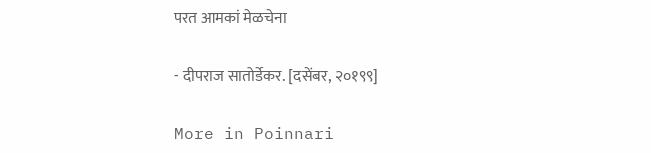परत आमकां मेळचेना

- दीपराज सातोर्डेकर. [दसेंबर, २०१९९]

More in Poinnari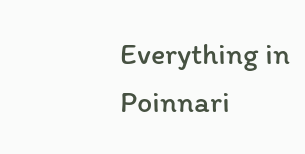Everything in Poinnari